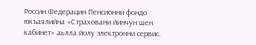Россин Федерацин Пенсионни фондо юкъаялийна «Страховани йинчун шен кабинет» аьлла йолу электронни сервис.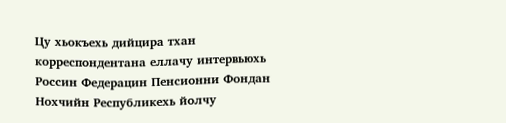Цу хьокъехь дийцира тхан корреспондентана еллачу интервьюхь Россин Федерацин Пенсионни Фондан Нохчийн Республикехь йолчу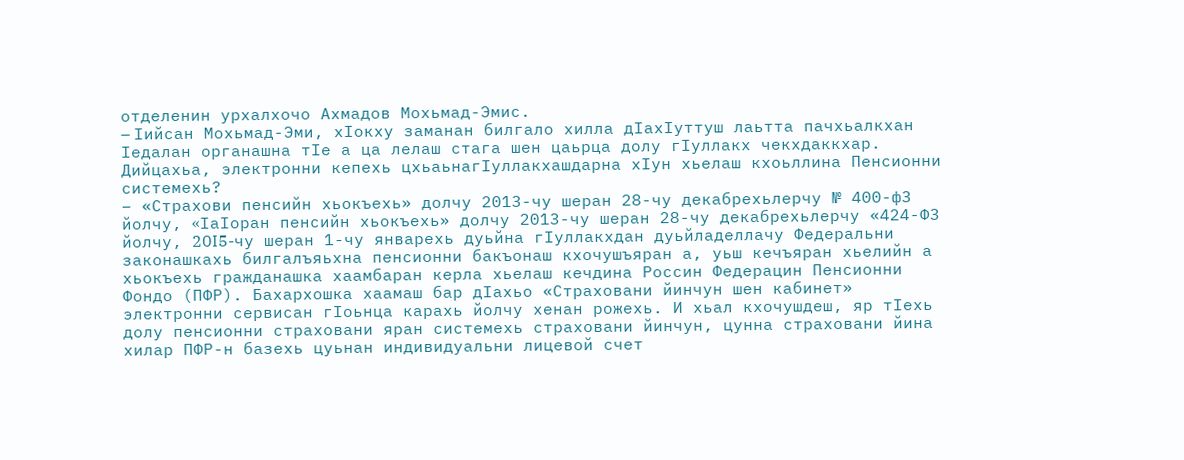отделенин урхалхочо Ахмадов Мохьмад-Эмис.
– Iийсан Мохьмад-Эми, хIокху заманан билгало хилла дIахIуттуш лаьтта пачхьалкхан Iедалан органашна тIе а ца лелаш стага шен цаьрца долу гIуллакх чекхдаккхар. Дийцахьа, электронни кепехь цхьаьнагIуллакхашдарна хIун хьелаш кхоьллина Пенсионни системехь?
– «Страхови пенсийн хьокъехь» долчу 2013-чу шеран 28-чу декабрехьлерчу № 400-ф3 йолчу, «IаIоран пенсийн хьокъехь» долчу 2013-чу шеран 28-чу декабрехьлерчу «424-Ф3 йолчу, 20I5-чу шеран 1-чу январехь дуьйна гIуллакхдан дуьйладеллачу Федеральни законашкахь билгалъяьхна пенсионни бакъонаш кхочушъяран а, уьш кечъяран хьелийн а хьокъехь гражданашка хаамбаран керла хьелаш кечдина Россин Федерацин Пенсионни Фондо (ПФР). Бахархошка хаамаш бар дIахьо «Страховани йинчун шен кабинет» электронни сервисан гIоьнца карахь йолчу хенан рожехь. И хьал кхочушдеш, яр тIехь долу пенсионни страховани яран системехь страховани йинчун, цунна страховани йина хилар ПФР-н базехь цуьнан индивидуальни лицевой счет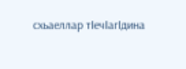схьаеллар тIечIагIдина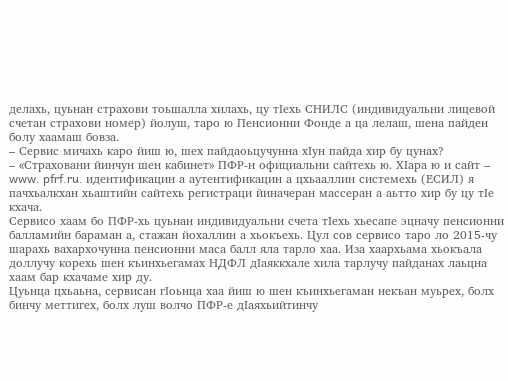делахь, цуьнан страхови тоьшалла хилахь, цу тIехь СНИЛС (индивидуальни лицевой счетан страхови номер) йолуш, таро ю Пенсионни Фонде а ца лелаш, шена пайден болу хаамаш бовза.
– Сервис мичахь каро йиш ю, шех пайдаоьцучунна хIун пайда хир бу цунах?
– «Страховани йинчун шен кабинет» ПФР-н официальни сайтехь ю. ХIара ю и сайт – www. pfrf.ru. идентификацин а аутентификацин а цхьааллин системехь (ЕСИЛ) я пачхьалкхан хьаштийн сайтехь регистраци йиначеран массеран а аьтто хир бу цу тIе кхача.
Сервисо хаам бо ПФР-хь цуьнан индивидуальни счета тIехь хьесапе эцначу пенсионни балламийн бараман а, стажан йохаллин а хьокъехь. Цул сов сервисо таро ло 2015-чу шарахь вахархочунна пенсионни маса балл яла тарло хаа. Иза хаархьама хьокъала доллучу корехь шен къинхьегамах НДФЛ дIаяккхале хила тарлучу пайданах лаьцна хаам бар кхачаме хир ду.
Цуьнца цхьаьна, сервисан гIоьнца хаа йиш ю шен къинхьегаман некъан муьрех, болх бинчу меттигех, болх луш волчо ПФР-е дIаяхьийтинчу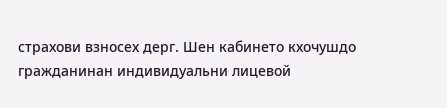страхови взносех дерг. Шен кабинето кхочушдо гражданинан индивидуальни лицевой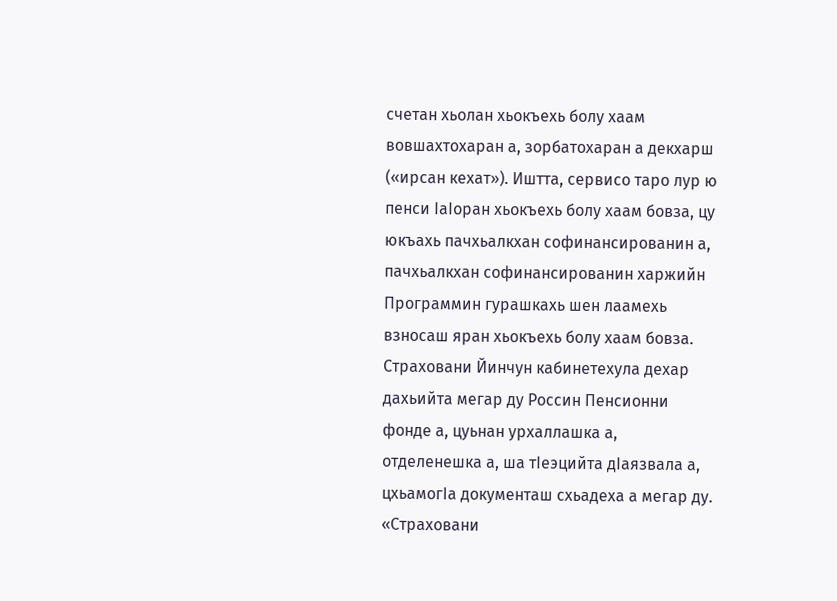счетан хьолан хьокъехь болу хаам вовшахтохаран а, зорбатохаран а декхарш («ирсан кехат»). Иштта, сервисо таро лур ю пенси IаIоран хьокъехь болу хаам бовза, цу юкъахь пачхьалкхан софинансированин а, пачхьалкхан софинансированин харжийн Программин гурашкахь шен лаамехь взносаш яран хьокъехь болу хаам бовза.
Страховани Йинчун кабинетехула дехар дахьийта мегар ду Россин Пенсионни фонде а, цуьнан урхаллашка а, отделенешка а, ша тIеэцийта дIаязвала а, цхьамогIа документаш схьадеха а мегар ду. «Страховани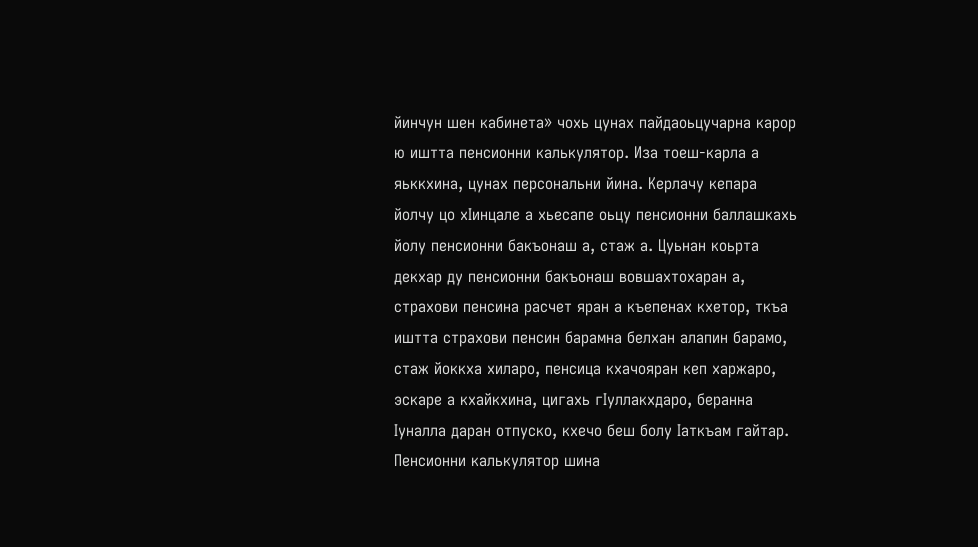йинчун шен кабинета» чохь цунах пайдаоьцучарна карор ю иштта пенсионни калькулятор. Иза тоеш-карла а яьккхина, цунах персональни йина. Керлачу кепара йолчу цо хIинцале а хьесапе оьцу пенсионни баллашкахь йолу пенсионни бакъонаш а, стаж а. Цуьнан коьрта декхар ду пенсионни бакъонаш вовшахтохаран а, страхови пенсина расчет яран а къепенах кхетор, ткъа иштта страхови пенсин барамна белхан алапин барамо, стаж йоккха хиларо, пенсица кхачояран кеп харжаро, эскаре а кхайкхина, цигахь гIуллакхдаро, беранна Iуналла даран отпуско, кхечо беш болу Iаткъам гайтар.
Пенсионни калькулятор шина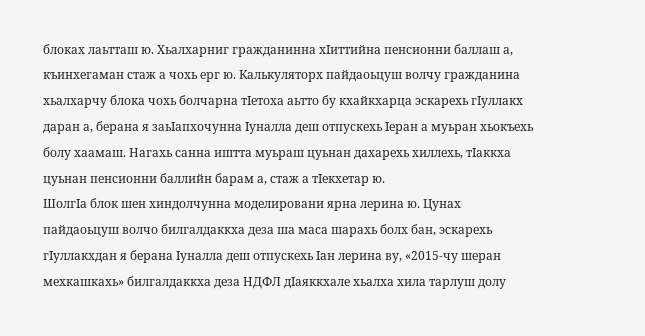блоках лаьтташ ю. Хьалхарниг гражданинна хIиттийна пенсионни баллаш а, къинхегаман стаж а чохь ерг ю. Калькуляторх пайдаоьцуш волчу гражданина хьалхарчу блока чохь болчарна тIетоха аьтто бу кхайкхарца эскарехь гIуллакх даран а, берана я заьIапхочунна Iуналла деш отпускехь Iеран а муьран хьокъехь болу хаамаш. Нагахь санна иштта муьраш цуьнан дахарехь хиллехь, тIаккха цуьнан пенсионни баллийн барам а, стаж а тIекхетар ю.
ШолгIа блок шен хиндолчунна моделировани ярна лерина ю. Цунах пайдаоьцуш волчо билгалдаккха деза ша маса шарахь болх бан, эскарехь гIуллакхдан я берана Iуналла деш отпускехь Iан лерина ву, «2015-чу шеран мехкашкахь» билгалдаккха деза НДФЛ дIаяккхале хьалха хила тарлуш долу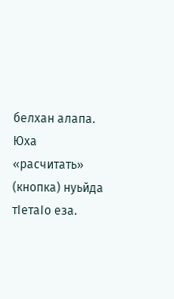белхан алапа. Юха «расчитать» (кнопка) нуьйда тIетаIо еза.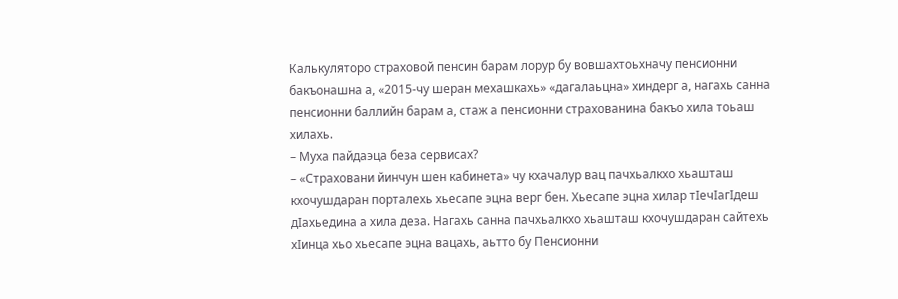Калькуляторо страховой пенсин барам лорур бу вовшахтоьхначу пенсионни бакъонашна а, «2015-чу шеран мехашкахь» «дагалаьцна» хиндерг а, нагахь санна пенсионни баллийн барам а, стаж а пенсионни страхованина бакъо хила тоьаш хилахь.
– Муха пайдаэца беза сервисах?
– «Страховани йинчун шен кабинета» чу кхачалур вац пачхьалкхо хьашташ кхочушдаран порталехь хьесапе эцна верг бен. Хьесапе эцна хилар тIечIагIдеш дIахьедина а хила деза. Нагахь санна пачхьалкхо хьашташ кхочушдаран сайтехь хIинца хьо хьесапе эцна вацахь, аьтто бу Пенсионни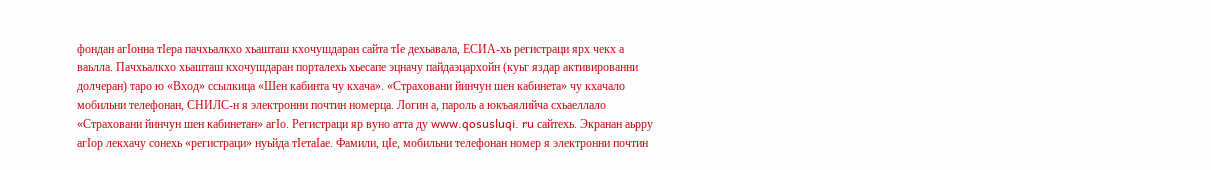фондан агIонна тIера пачхьалкхо хьашташ кхочушдаран сайта тIе дехьавала, ЕСИА-хь регистраци ярх чекх а ваьлла. Пачхьалкхо хьашташ кхочушдаран порталехь хьесапе эцначу пайдаэцархойн (куьг яздар активированни долчеран) таро ю «Вход» ссылкица «Шен кабинта чу кхача». «Страховани йинчун шен кабинета» чу кхачало мобильни телефонан, СНИЛС-н я электронни почтин номерца. Логин а, пароль а юкъаялийча схьаеллало «Страховани йинчун шен кабинетан» агIо. Регистраци яр вуно атта ду www.qosusluqi. ru сайтехь. Экранан аьрру агIор лекхачу сонехь «регистраци» нуьйда тIетаIае. Фамили, цIе, мобильни телефонан номер я электронни почтин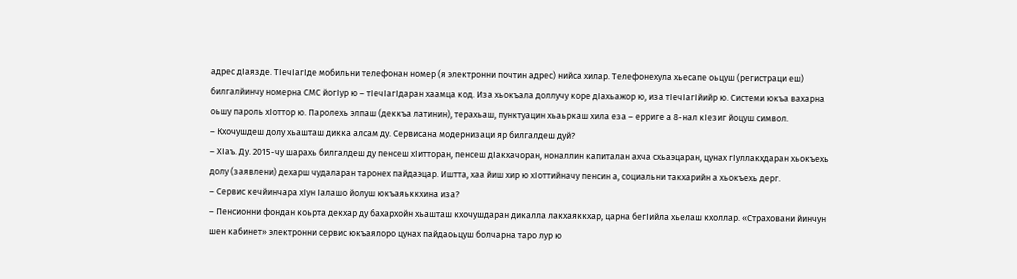адрес дIаязде. ТIечIагIде мобильни телефонан номер (я электронни почтин адрес) нийса хилар. Телефонехула хьесапе оьцуш (регистраци еш) билгалйинчу номерна СМС йогIур ю – тIечIагIдаран хаамца код. Иза хьокъала доллучу коре дIахьажор ю, иза тIечIагIйийр ю. Системи юкъа вахарна оьшу пароль хIоттор ю. Паролехь элпаш (деккъа латинин), терахьаш, пунктуацин хьаьркаш хила еза – ерриге а 8-нал кIезиг йоцуш символ.
– Кхочушдеш долу хьашташ дикка алсам ду. Сервисана модернизаци яр билгалдеш дуй?
– ХIаъ. Ду. 2015-чу шарахь билгалдеш ду пенсеш хIитторан, пенсеш дIакхачоран, ноналлин капиталан ахча схьаэцаран, цунах гIуллакхдаран хьокъехь долу (заявлени) дехарш чудаларан таронех пайдаэцар. Иштта, хаа йиш хир ю хIоттийначу пенсин а, социальни такхарийн а хьокъехь дерг.
– Сервис кечйинчара хIун Iалашо йолуш юкъаяьккхина иза?
– Пенсионни фондан коьрта декхар ду бахархойн хьашташ кхочушдаран дикалла лакхаяккхар, царна бегIийла хьелаш кхоллар. «Страховани йинчун шен кабинет» электронни сервис юкъаялоро цунах пайдаоьцуш болчарна таро лур ю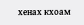хенах кхоам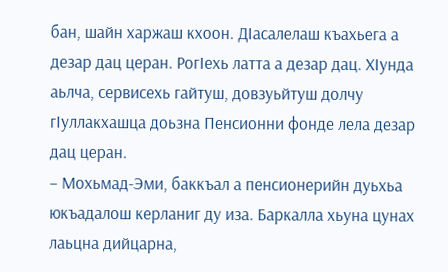бан, шайн харжаш кхоон. ДIасалелаш къахьега а дезар дац церан. РогIехь латта а дезар дац. ХIунда аьлча, сервисехь гайтуш, довзуьйтуш долчу гIуллакхашца доьзна Пенсионни фонде лела дезар дац церан.
– Мохьмад-Эми, баккъал а пенсионерийн дуьхьа юкъадалош керланиг ду иза. Баркалла хьуна цунах лаьцна дийцарна,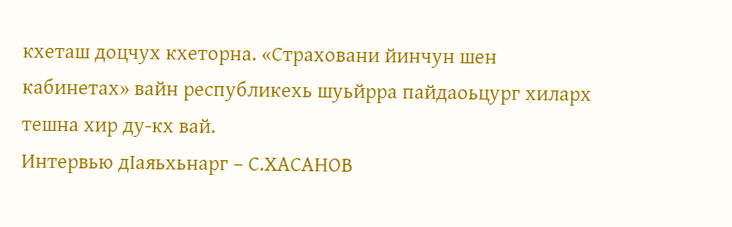кхеташ доцчух кхеторна. «Страховани йинчун шен кабинетах» вайн республикехь шуьйрра пайдаоьцург хиларх тешна хир ду-кх вай.
Интервью дIаяьхьнарг – С.ХАСАНОВ